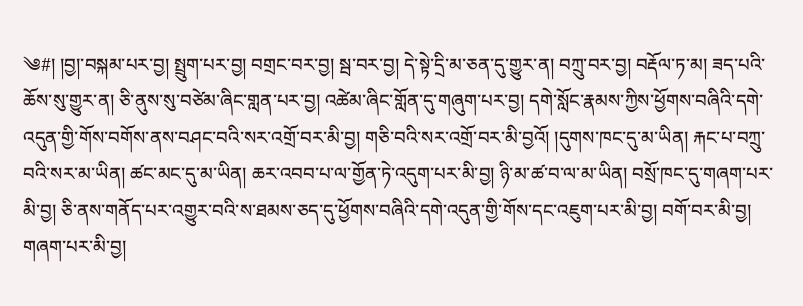༄#། །བྱ།་བསྐམ་པར་བྱ། སྤྲུག་པར་བྱ། བགྲང་བར་བྱ། སྦ་བར་བྱ། དེ་སྟེ་དྲི་མ་ཅན་དུ་གྱུར་ན། བཀྲུ་བར་བྱ། བརྡོལ་ཏ་མ། ཟད་པའི་ཆོས་སུ་གྱུར་ན། ཅི་ནུས་སུ་བཙེམ་ཞིང་གླན་པར་བྱ། འཚེམ་ཞིང་གློན་དུ་གཞུག་པར་བྱ། དགེ་སློང་རྣམས་ཀྱིས་ཕྱོགས་བཞིའི་དགེ་འདུན་གྱི་གོས་བགོས་ནས་བཤང་བའི་སར་འགྲོ་བར་མི་བྱ། གཅི་བའི་སར་འགྲོ་བར་མི་བྱའོ། །དུགས་ཁང་དུ་མ་ཡིན། རྐང་པ་བཀྲུ་བའི་སར་མ་ཡིན། ཚང་མང་དུ་མ་ཡིན། ཆར་འབབ་པ་ལ་གྱོན་ཏེ་འདུག་པར་མི་བྱ། ཉི་མ་ཚ་བ་ལ་མ་ཡིན། བསྲོ་ཁང་དུ་གཞག་པར་མི་བྱ། ཅི་ནས་གནོད་པར་འགྱུར་བའི་ས་ཐམས་ཅད་དུ་ཕྱོགས་བཞིའི་དགེ་འདུན་གྱི་གོས་དང་འཇུག་པར་མི་བྱ། བགོ་བར་མི་བྱ། གཞག་པར་མི་བྱ།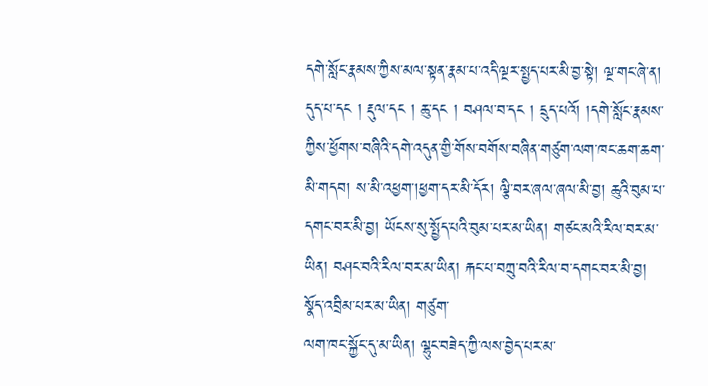དགེ་སློང་རྣམས་ཀྱིས་མལ་སྟན་རྣམ་པ་འདི་ལྔར་སྤྱད་པར་མི་བྱ་སྟེ། ལྔ་གང་ཞེ་ན། དུད་པ་དང ། རྡུལ་དང ། ཆུ་དང ། བཤལ་བ་དང ། དྲུད་པའོ། །དགེ་སློང་རྣམས་ཀྱིས་ཕྱོགས་བཞིའི་དགེ་འདུན་གྱི་གོས་བགོས་བཞིན་གཙུག་ལག་ཁང་ཆག་ཆག་མི་གདབ། ས་མི་འཕྱག་།ཕྱག་དར་མི་དོར། ལྕི་བར་ཞལ་ཞལ་མི་བྱ། ཆུའི་བུམ་པ་དགང་བར་མི་བྱ། ཡོངས་སུ་སྤྱོད་པའི་བུམ་པར་མ་ཡིན། གཙང་མའི་རིལ་བར་མ་ཡིན། བཤང་བའི་རིལ་བར་མ་ཡིན། རྐང་པ་བཀྲུ་བའི་རིལ་བ་དགང་བར་མི་བྱ། སྣོད་འབྲིམ་པར་མ་ཡིན། གཙུག་
ལག་ཁང་སྐྱོང་དུ་མ་ཡིན། ལྷུང་བཟེད་ཀྱི་ལས་བྱེད་པར་མ་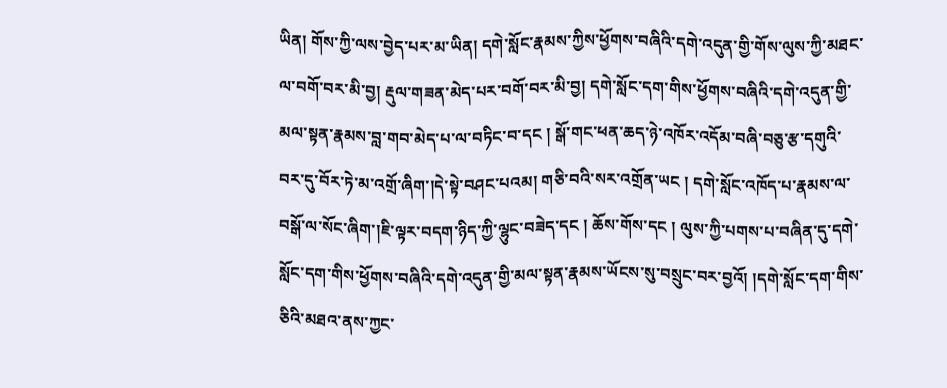ཡིན། གོས་ཀྱི་ལས་བྱེད་པར་མ་ཡིན། དགེ་སློང་རྣམས་ཀྱིས་ཕྱོགས་བཞིའི་དགེ་འདུན་གྱི་གོས་ལུས་ཀྱི་མཐང་ལ་བགོ་བར་མི་བྱ། རྡུལ་གཟན་མེད་པར་བགོ་བར་མི་བྱ། དགེ་སློང་དག་གིས་ཕྱོགས་བཞིའི་དགེ་འདུན་གྱི་མལ་སྟན་རྣམས་བླ་གབ་མེད་པ་ལ་བཏིང་བ་དང ། སྒོ་གང་ཕན་ཆད་ཉེ་འཁོར་འདོམ་བཞི་བཅུ་རྩ་དགུའི་བར་དུ་བོར་ཏེ་མ་འགྲོ་ཞིག་།དེ་སྟེ་བཤང་པའམ། གཅི་བའི་སར་འགྲོན་ཡང ། དགེ་སློང་འཁོད་པ་རྣམས་ལ་བསྒོ་ལ་སོང་ཞིག་།ཇི་ལྟར་བདག་ཉིད་ཀྱི་ལྷུང་བཟེད་དང ། ཆོས་གོས་དང ། ལུས་ཀྱི་པགས་པ་བཞིན་དུ་དགེ་སློང་དག་གིས་ཕྱོགས་བཞིའི་དགེ་འདུན་གྱི་མལ་སྟན་རྣམས་ཡོངས་སུ་བསྲུང་བར་བྱའོ། །དགེ་སློང་དག་གིས་ཅིའི་མཐའ་ནས་ཀྱང་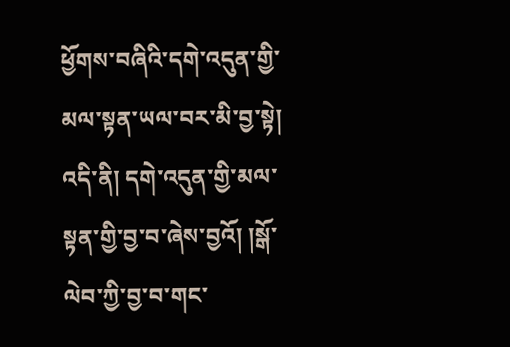ཕྱོགས་བཞིའི་དགེ་འདུན་གྱི་མལ་སྟན་ཡལ་བར་མི་བྱ་སྟེ། འདི་ནི། དགེ་འདུན་གྱི་མལ་སྟན་གྱི་བྱ་བ་ཞེས་བྱའོ། །སྒོ་ལེབ་ཀྱི་བྱ་བ་གང་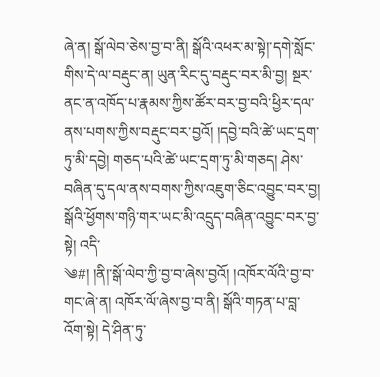ཞེ་ན། སྒོ་ལེབ་ཅེས་བྱ་བ་ནི། སྒོའི་འཕར་མ་སྟེ།་དགེ་སློང་གིས་དེ་ལ་བརྡུང་ན། ཡུན་རིང་དུ་བརྡུང་བར་མི་བྱ། སྔར་ནང་ན་འཁོད་པ་རྣམས་ཀྱིས་ཚོར་བར་བྱ་བའི་ཕྱིར་དལ་ནས་པགས་ཀྱིས་བརྡུང་བར་བྱའོ། །དབྱེ་བའི་ཚེ་ཡང་དྲག་ཏུ་མི་དབྱེ། གཅད་པའི་ཚེ་ཡང་དྲག་ཏུ་མི་གཅད། ཤེས་བཞིན་དུ་དལ་ནས་བགས་ཀྱིས་འཇུག་ཅིང་འབྱུང་བར་བྱ། སྒོའི་ཕྱོགས་གཉི་གར་ཡང་མི་འདྲུད་བཞིན་འབྱུང་བར་བྱ་སྟེ། འདི་
༄#། །ནི།་སྒོ་ལེབ་ཀྱི་བྱ་བ་ཞེས་བྱའོ། །འཁོར་ལོའི་བྱ་བ་གང་ཞེ་ན། འཁོར་ལོ་ཞེས་བྱ་བ་ནི། སྒོའི་གཏན་པ་བླ་འོག་སྟེ། དེ་ཤིན་ཏུ་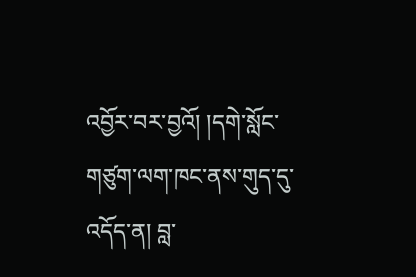འབྱོར་བར་བྱའོ། །དགེ་སློང་གཙུག་ལག་ཁང་ནས་གུད་དུ་འདོད་ན། བླ་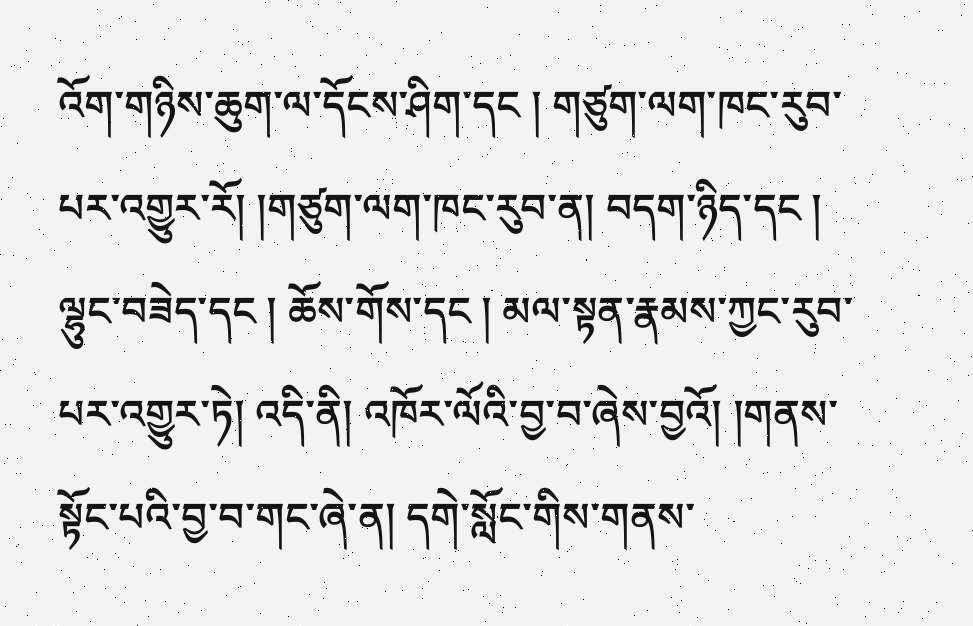འོག་གཉིས་ཆུག་ལ་དོངས་ཤིག་དང ། གཙུག་ལག་ཁང་རུབ་པར་འགྱུར་རོ། །གཙུག་ལག་ཁང་རུབ་ན། བདག་ཉིད་དང ། ལྷུང་བཟེད་དང ། ཆོས་གོས་དང ། མལ་སྟན་རྣམས་ཀྱང་རུབ་པར་འགྱུར་ཏེ། འདི་ནི། འཁོར་ལོའི་བྱ་བ་ཞེས་བྱའོ། །གནས་སྟོང་པའི་བྱ་བ་གང་ཞེ་ན། དགེ་སློང་གིས་གནས་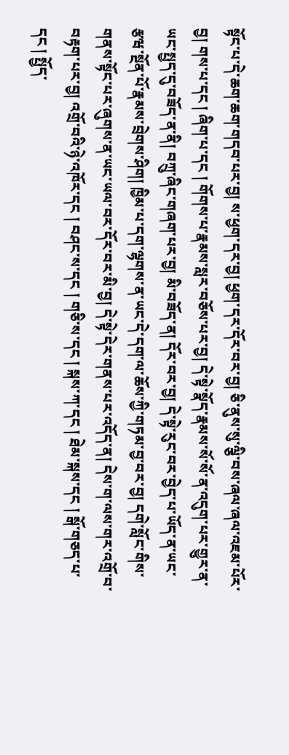སྟོང་པ་དེ་ཆག་ཆག་གདབ་པར་བྱ། ས་ཕྱག་དར་བྱ། ཕྱག་དར་དོར་བར་བྱ། ཅི་ནུས་སུ་ལྕི་བས་ཞལ་ཞལ་འཇམ་པོར་བྱ། གས་པ་དང ། ཞིག་པ་དང ། གོགས་པ་རྣམས་སླར་བཅོས་པར་བྱ། དེ་སྟེ་སྣོད་རྣམས་སོ་སོ་ན་འདུག་པར་གྱུར་ན་ཡང་སྤྱད་དུ་བཟོད་ན་ནི། བཀྲུ་ཞིང་གཞག་པར་བྱ། མི་བཟོད་ན། དོར་བར་བྱ། དེ་སྟེ་རུང་བར་བྱེད་པ་ཡོད་ན་ཡང་རྩཝ་སྔོན་པོ་རྣམས་བྲེགས་ཤིག། ཁྱིམ་པ་དག་ལྷགས་ན་ཡང་དེ་དག་ལ་ཆོས་ཀྱི་གཏམ་བྱ་བར་བྱ། དགེ་སློང་གིས་གནས་སྟོང་པར་ཞུགས་ན་ཡང་ཡལ་བར་དོར་བར་མི་བྱ། དེ་སྟེ་དེར་གནས་པར་འདོད་ན། དེས་ག་ལས་གར་འགྲོ་བ་བརྟག་པར་བྱ། འགྲོ་བའི་ཉེ་འཁོར་དང ། བཤང་ས་དང ། གཅི་ས་དང ། སྐས་ཀ་དང ། ཐེམ་སྐས་དང ། སྒོ་གཅད་པ་དང ། སྤྱོད་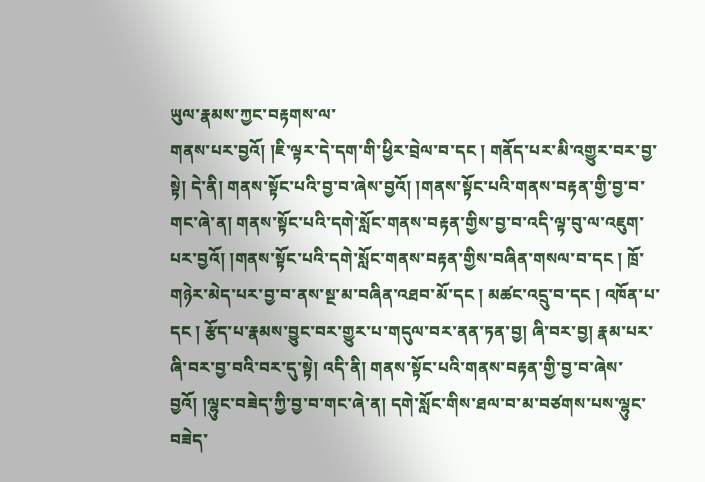ཡུལ་རྣམས་ཀྱང་བརྟགས་ལ་
གནས་པར་བྱའོ། །ཇི་ལྟར་དེ་དག་གི་ཕྱིར་བྲེལ་བ་དང ། གནོད་པར་མི་འགྱུར་བར་བྱ་སྟེ། དེ་ནི། གནས་སྟོང་པའི་བྱ་བ་ཞེས་བྱའོ། །གནས་སྟོང་པའི་གནས་བརྟན་གྱི་བྱ་བ་གང་ཞེ་ན། གནས་སྟོང་པའི་དགེ་སློང་གནས་བརྟན་གྱིས་བྱ་བ་འདི་ལྟ་བུ་ལ་འཇུག་པར་བྱའོ། །གནས་སྟོང་པའི་དགེ་སློང་གནས་བརྟན་གྱིས་བཞིན་གསལ་བ་དང ། ཁྲོ་གཉེར་མེད་པར་བྱ་བ་ནས་སྔ་མ་བཞིན་འཐབ་མོ་དང ། མཚང་འདྲུ་བ་དང ། འཁོན་པ་དང ། རྩོད་པ་རྣམས་བྱུང་བར་གྱུར་པ་གདུལ་བར་ནན་ཏན་བྱ། ཞི་བར་བྱ། རྣམ་པར་ཞི་བར་བྱ་བའི་བར་དུ་སྟེ། འདི་ནི། གནས་སྟོང་པའི་གནས་བརྟན་གྱི་བྱ་བ་ཞེས་བྱའོ། །ལྷུང་བཟེད་ཀྱི་བྱ་བ་གང་ཞེ་ན། དགེ་སློང་གིས་ཐལ་བ་མ་བཙགས་པས་ལྷུང་བཟེད་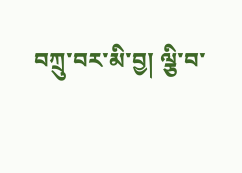བཀྲུ་བར་མི་བྱ། ལྕི་བ་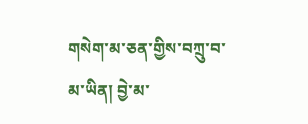གསེག་མ་ཅན་གྱིས་བཀྲུ་བ་མ་ཡིན། བྱེ་མ་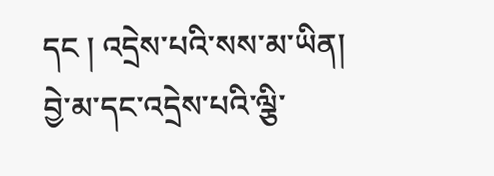དང ། འདྲེས་པའི་སས་མ་ཡིན། བྱེ་མ་དང་འདྲེས་པའི་ལྕི་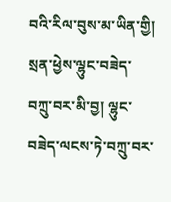བའི་རིལ་བུས་མ་ཡིན་གྱི། སྲན་ཕྱེས་ལྷུང་བཟེད་བཀྲུ་བར་མི་བྱ། ལྷུང་བཟེད་ལངས་ཏེ་བཀྲུ་བར་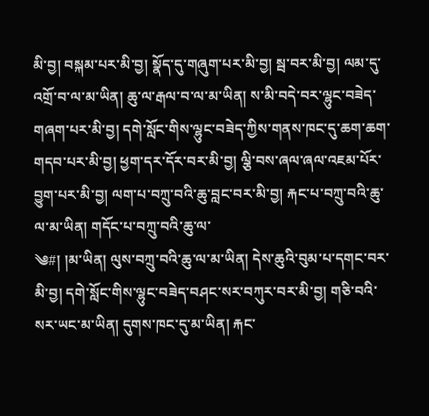མི་བྱ། བསྐམ་པར་མི་བྱ། སྣོད་དུ་གཞུག་པར་མི་བྱ། སྦ་བར་མི་བྱ། ལམ་དུ་འགྲོ་བ་ལ་མ་ཡིན། ཆུ་ལ་རྒལ་བ་ལ་མ་ཡིན། ས་མི་བདེ་བར་ལྷུང་བཟེད་གཞག་པར་མི་བྱ། དགེ་སློང་གིས་ལྷུང་བཟེད་ཀྱིས་གནས་ཁང་དུ་ཆག་ཆག་གདབ་པར་མི་བྱ། ཕྱག་དར་དོར་བར་མི་བྱ། ལྕི་བས་ཞལ་ཞལ་འཇམ་པོར་བྱུག་པར་མི་བྱ། ལག་པ་བཀྲུ་བའི་ཆུ་བླང་བར་མི་བྱ། རྐང་པ་བཀྲུ་བའི་ཆུ་ལ་མ་ཡིན། གདོང་པ་བཀྲུ་བའི་ཆུ་ལ་
༄#། །མ་ཡིན། ལུས་བཀྲུ་བའི་ཆུ་ལ་མ་ཡིན། དེས་ཆུའི་བུམ་པ་དགང་བར་མི་བྱ། དགེ་སློང་གིས་ལྷུང་བཟེད་བཤང་སར་བཀུར་བར་མི་བྱ། གཅི་བའི་སར་ཡང་མ་ཡིན། དུགས་ཁང་དུ་མ་ཡིན། རྐང་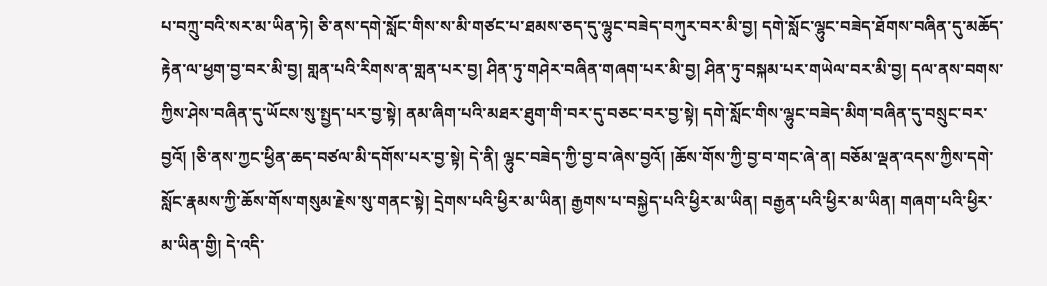པ་བཀྲུ་བའི་སར་མ་ཡིན་ཏེ། ཅི་ནས་དགེ་སློང་གིས་ས་མི་གཙང་པ་ཐམས་ཅད་དུ་ལྷུང་བཟེད་བཀུར་བར་མི་བྱ། དགེ་སློང་ལྷུང་བཟེད་ཐོགས་བཞིན་དུ་མཆོད་རྟེན་ལ་ཕྱག་བྱ་བར་མི་བྱ། གླན་པའི་རིགས་ན་གླན་པར་བྱ། ཤིན་ཏུ་གཤེར་བཞིན་གཞག་པར་མི་བྱ། ཤིན་ཏུ་བསྐམ་པར་གཡེལ་བར་མི་བྱ། དལ་ནས་བགས་ཀྱིས་ཤེས་བཞིན་དུ་ཡོངས་སུ་སྤྱད་པར་བྱ་སྟེ། ནམ་ཞིག་པའི་མཐར་ཐུག་གི་བར་དུ་བཅང་བར་བྱ་སྟེ། དགེ་སློང་གིས་ལྷུང་བཟེད་མིག་བཞིན་དུ་བསྲུང་བར་བྱའོ། །ཅི་ནས་ཀྱང་ཕྱིན་ཆད་བཙལ་མི་དགོས་པར་བྱ་སྟེ། དེ་ནི། ལྷུང་བཟེད་ཀྱི་བྱ་བ་ཞེས་བྱའོ། །ཆོས་གོས་ཀྱི་བྱ་བ་གང་ཞེ་ན། བཅོམ་ལྡན་འདས་ཀྱིས་དགེ་སློང་རྣམས་ཀྱི་ཆོས་གོས་གསུམ་རྗེས་སུ་གནང་སྟེ། དྲེགས་པའི་ཕྱིར་མ་ཡིན། རྒྱགས་པ་བསྐྱེད་པའི་ཕྱིར་མ་ཡིན། བརྒྱན་པའི་ཕྱིར་མ་ཡིན། གཞག་པའི་ཕྱིར་མ་ཡིན་གྱི། དེ་འདི་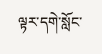ལྟར་དགེ་སློང་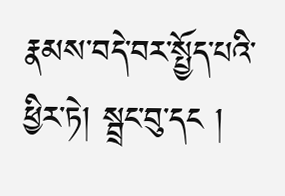རྣམས་བདེ་བར་སྤྱོད་པའི་ཕྱིར་ཏེ། སྦྲང་བུ་དང །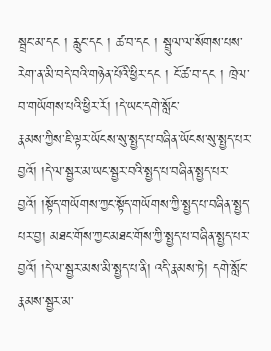སྦྲང་མ་དང ། རླུང་དང ། ཚ་བ་དང ། སྦྲུལ་ལ་སོགས་པས་རེག་ན་མི་བདེ་བའི་གཉེན་པོའི་ཕྱིར་དང ། ངོ་ཚ་བ་དང ། ཁྲེལ་བ་གཡོགས་པའི་ཕྱིར་རོ། །དེ་ཡང་དགེ་སློང་
རྣམས་ཀྱིས་ཇི་ལྟར་ཡོངས་སུ་སྤྱད་པ་བཞིན་ཡོངས་སུ་སྤྱད་པར་བྱའོ། །དེ་ལ་སྦྱར་མ་ཡང་སྦྱར་བའི་སྤྱད་པ་བཞིན་སྤྱད་པར་བྱའོ། །སྟོད་གཡོགས་ཀྱང་སྟོད་གཡོགས་ཀྱི་སྤྱད་པ་བཞིན་སྤྱད་པར་བྱ། མཐང་གོས་ཀྱང་མཐང་གོས་ཀྱི་སྤྱད་པ་བཞིན་སྤྱད་པར་བྱའོ། །དེ་ལ་སྦྱར་མས་མི་སྤྱད་པ་ནི། འདི་རྣམས་ཏེ། དགེ་སློང་རྣམས་སྦྱར་མ་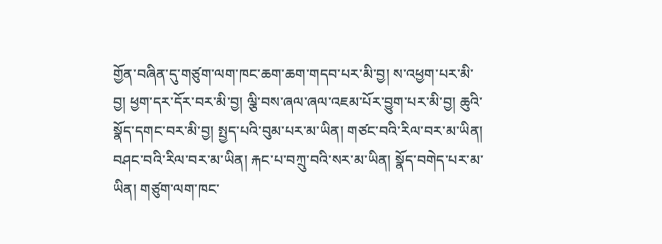གྱོན་བཞིན་དུ་གཙུག་ལག་ཁང་ཆག་ཆག་གདབ་པར་མི་བྱ། ས་འཕྱག་པར་མི་བྱ། ཕྱག་དར་དོར་བར་མི་བྱ། ལྕི་བས་ཞལ་ཞལ་འཇམ་པོར་བྱུག་པར་མི་བྱ། ཆུའི་སྣོད་དགང་བར་མི་བྱ། སྤྱད་པའི་བུམ་པར་མ་ཡིན། གཙང་བའི་རིལ་བར་མ་ཡིན། བཤང་བའི་རིལ་བར་མ་ཡིན། རྐང་པ་བཀྲུ་བའི་སར་མ་ཡིན། སྣོད་བགེད་པར་མ་ཡིན། གཙུག་ལག་ཁང་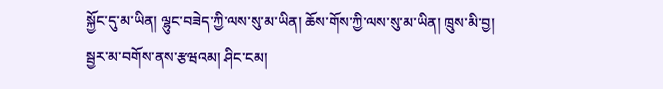སྐྱོང་དུ་མ་ཡིན། ལྷུང་བཟེད་ཀྱི་ལས་སུ་མ་ཡིན། ཆོས་གོས་ཀྱི་ལས་སུ་མ་ཡིན། ཁྲུས་མི་བྱ། སྦྱར་མ་བགོས་ནས་རྩཝའམ། ཤིང་ངམ།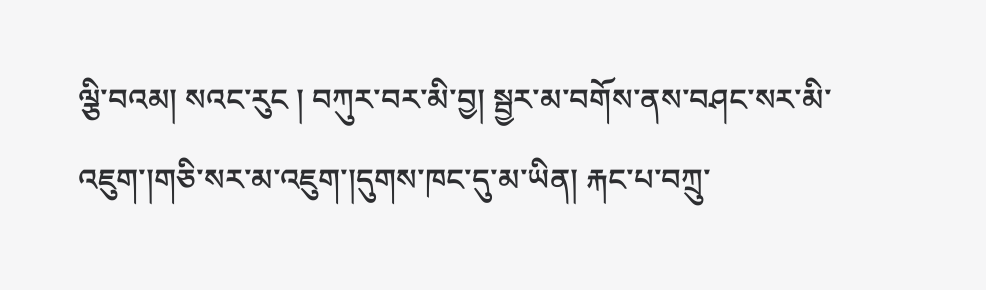ལྕི་བའམ། སའང་རུང ། བཀུར་བར་མི་བྱ། སྦྱར་མ་བགོས་ནས་བཤང་སར་མི་འཇུག་།གཅི་སར་མ་འཇུག་།དུགས་ཁང་དུ་མ་ཡིན། རྐང་པ་བཀྲུ་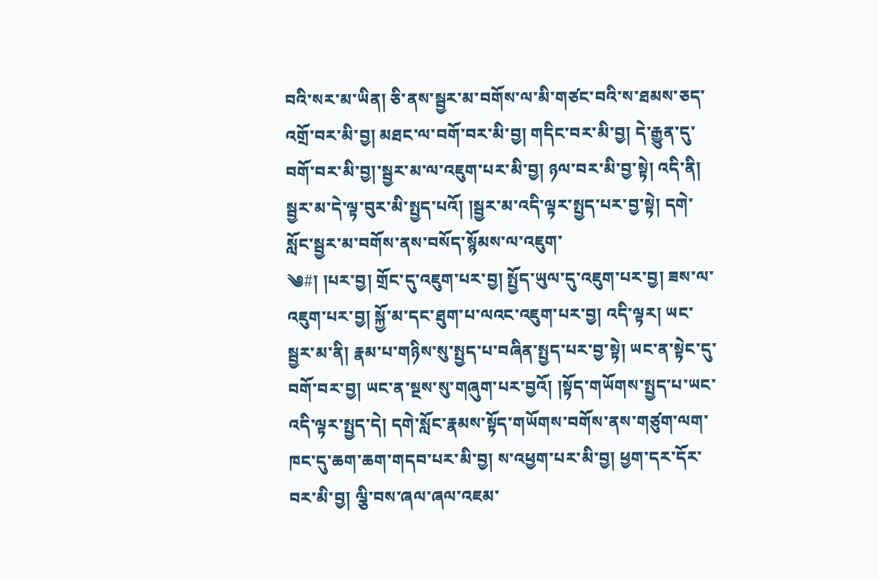བའི་སར་མ་ཡིན། ཅི་ནས་སྦྱར་མ་བགོས་ལ་མི་གཙང་བའི་ས་ཐམས་ཅད་འགྲོ་བར་མི་བྱ། མཐང་ལ་བགོ་བར་མི་བྱ། གདིང་བར་མི་བྱ། དེ་རྒྱུན་དུ་བགོ་བར་མི་བྱ།་སྦྱར་མ་ལ་འཇུག་པར་མི་བྱ། ཉལ་བར་མི་བྱ་སྟེ། འདི་ནི། སྦྱར་མ་དེ་ལྟ་བུར་མི་སྤྱད་པའོ། །སྦྱར་མ་འདི་ལྟར་སྤྱད་པར་བྱ་སྟེ། དགེ་སློང་སྦྱར་མ་བགོས་ནས་བསོད་སྙོམས་ལ་འཇུག་
༄#། །པར་བྱ། གྲོང་དུ་འཇུག་པར་བྱ། སྤྱོད་ཡུལ་དུ་འཇུག་པར་བྱ། ཟས་ལ་འཇུག་པར་བྱ། སྐྱོ་མ་དང་ཐུག་པ་ལའང་འཇུག་པར་བྱ། འདི་ལྟར། ཡང་སྦྱར་མ་ནི། རྣམ་པ་གཉིས་སུ་སྤྱད་པ་བཞིན་སྤྱད་པར་བྱ་སྟེ། ཡང་ན་སྟེང་དུ་བགོ་བར་བྱ། ཡང་ན་སྔས་སུ་གཞུག་པར་བྱའོ། །སྟོད་གཡོགས་སྤྱད་པ་ཡང་འདི་ལྟར་སྤྱད་དེ། དགེ་སློང་རྣམས་སྟོད་གཡོགས་བགོས་ནས་གཙུག་ལག་ཁང་དུ་ཆག་ཆག་གདབ་པར་མི་བྱ། ས་འཕྱག་པར་མི་བྱ། ཕྱག་དར་དོར་བར་མི་བྱ། ལྕི་བས་ཞལ་ཞལ་འཇམ་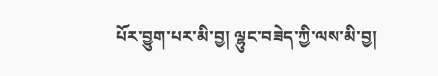པོར་བྱུག་པར་མི་བྱ། ལྷུང་བཟེད་ཀྱི་ལས་མི་བྱ།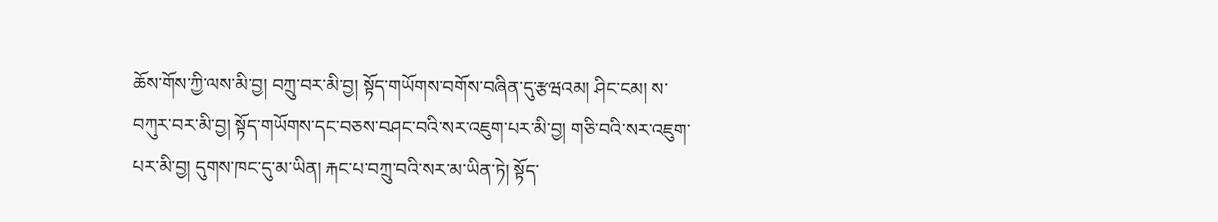ཆོས་གོས་ཀྱི་ལས་མི་བྱ། བཀྲུ་བར་མི་བྱ། སྟོད་གཡོགས་བགོས་བཞིན་དུ་རྩཝའམ། ཤིང་ངམ། ས་བཀུར་བར་མི་བྱ། སྟོད་གཡོགས་དང་བཅས་བཤང་བའི་སར་འཇུག་པར་མི་བྱ། གཅི་བའི་སར་འཇུག་པར་མི་བྱ། དུགས་ཁང་དུ་མ་ཡིན། རྐང་པ་བཀྲུ་བའི་སར་མ་ཡིན་ཏེ། སྟོད་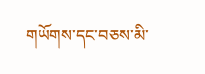གཡོགས་དང་བཅས་མི་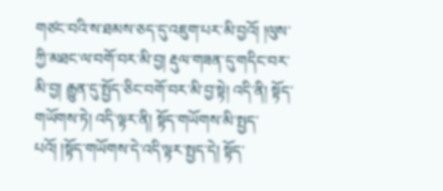གཙང་བའི་ས་ཐམས་ཅད་དུ་འཇུག་པར་མི་བྱའོ། །ལུས་ཀྱི་མཐང་ལ་བགོ་བར་མི་བྱ། རྡུལ་གཟན་དུ་གདིང་བར་མི་བྱ། རྒྱུན་དུ་སྤྱོད་ཅིང་བགོ་བར་མི་བྱ་སྟེ། འདི་ནི། སྟོད་གཡོགས་ཏེ། འདི་ལྟར་ནི། སྟོད་གཡོགས་མི་སྤྱད་པའོ། །སྟོད་གཡོགས་དེ་འདི་ལྟར་སྤྱད་དེ། སྟོད་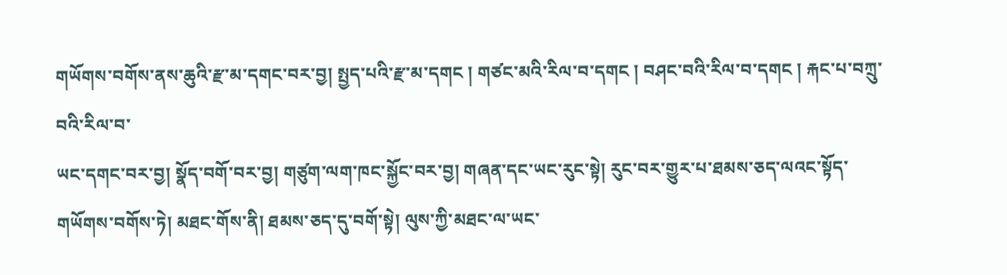གཡོགས་བགོས་ནས་ཆུའི་རྫ་མ་དགང་བར་བྱ། སྤྱད་པའི་རྫ་མ་དགང ། གཙང་མའི་རིལ་བ་དགང ། བཤང་བའི་རིལ་བ་དགང ། རྐང་པ་བཀྲུ་བའི་རིལ་བ་
ཡང་དགང་བར་བྱ། སྣོད་བགོ་བར་བྱ། གཙུག་ལག་ཁང་སྐྱོང་བར་བྱ། གཞན་དང་ཡང་རུང་སྟེ། རུང་བར་གྱུར་པ་ཐམས་ཅད་ལའང་སྟོད་གཡོགས་བགོས་ཏེ། མཐང་གོས་ནི། ཐམས་ཅད་དུ་བགོ་སྟེ། ལུས་ཀྱི་མཐང་ལ་ཡང་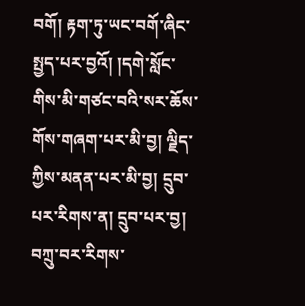བགོ། རྟག་ཏུ་ཡང་བགོ་ཞིང་སྤྱད་པར་བྱའོ། །དགེ་སློང་གིས་མི་གཙང་བའི་སར་ཆོས་གོས་གཞག་པར་མི་བྱ། ལྗིད་ཀྱིས་མནན་པར་མི་བྱ། དྲུབ་པར་རིགས་ན། དྲུབ་པར་བྱ། བཀྲུ་བར་རིགས་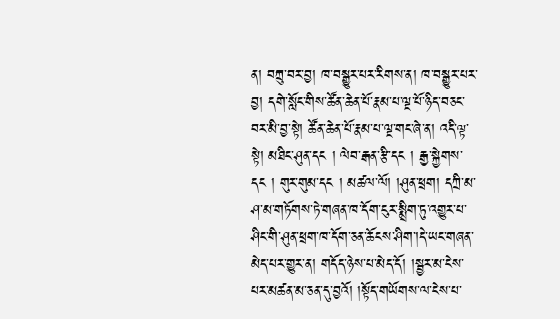ན། བཀྲུ་བར་བྱ། ཁ་བསྒྱུར་པར་རིགས་ན། ཁ་བསྒྱུར་པར་བྱ། དགེ་སློང་གིས་ཚོན་ཆེན་པོ་རྣམ་པ་ལྔ་པོ་ཉིད་བཅང་བར་མི་བྱ་སྟེ། ཚོན་ཆེན་པོ་རྣམ་པ་ལྔ་གང་ཞེ་ན། འདི་ལྟ་སྟེ། མཐིང་ཤུན་དང ། ལེབ་རྒན་རྩི་དང ། རྒྱ་སྐྱེགས་དང ། གུར་གུམ་དང ། མཚལ་ལོ། །ཤུན་ཕྲག། དཀྲི་མ་ཤ་མ་གཏོགས་ཏེ་གཞན་ཁ་དོག་ངུར་སྨྲིག་ཏུ་འགྱུར་པ་ཤིང་གི་ཤུན་ཕྲག་ཁ་དོག་ཅན་ཆོངས་ཤིག་།དེ་ཡང་གཞན་མེད་པར་གྱུར་ན། གདོད་ཉེས་པ་མེད་དོ། །སྦྱར་མ་ངེས་པར་མཚན་མ་ཅན་དུ་བྱའོ། །སྟོད་གཡོགས་ལ་ངེས་པ་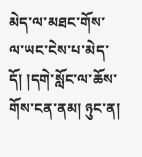མེད་ལ་མཐང་གོས་ལ་ཡང་ངེས་པ་མེད་དོ། །དགེ་སློང་ལ་ཆོས་གོས་ངན་ནམ། ཉུང་ན།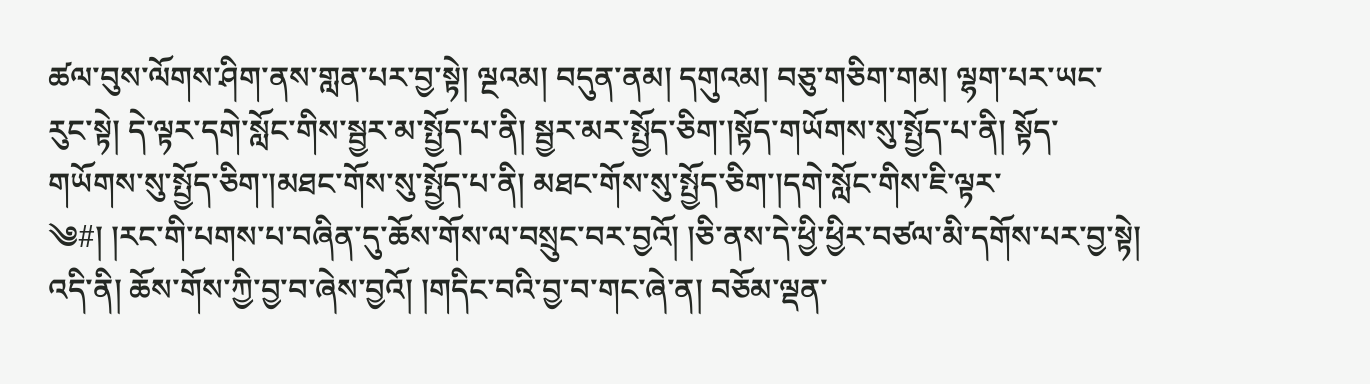ཚལ་བུས་ལོགས་ཤིག་ནས་གླན་པར་བྱ་སྟེ། ལྔའམ། བདུན་ནམ། དགུའམ། བཅུ་གཅིག་གམ། ལྷག་པར་ཡང་རུང་སྟེ། དེ་ལྟར་དགེ་སློང་གིས་སྦྱར་མ་སྤྱོད་པ་ནི། སྦྱར་མར་སྤྱོད་ཅིག་།སྟོད་གཡོགས་སུ་སྤྱོད་པ་ནི། སྟོད་གཡོགས་སུ་སྤྱོད་ཅིག་།མཐང་གོས་སུ་སྤྱོད་པ་ནི། མཐང་གོས་སུ་སྤྱོད་ཅིག་།དགེ་སློང་གིས་ཇི་ལྟར་
༄#། །རང་གི་པགས་པ་བཞིན་དུ་ཆོས་གོས་ལ་བསྲུང་བར་བྱའོ། །ཅི་ནས་དེ་ཕྱི་ཕྱིར་བཙལ་མི་དགོས་པར་བྱ་སྟེ། འདི་ནི། ཆོས་གོས་ཀྱི་བྱ་བ་ཞེས་བྱའོ། །གདིང་བའི་བྱ་བ་གང་ཞེ་ན། བཅོམ་ལྡན་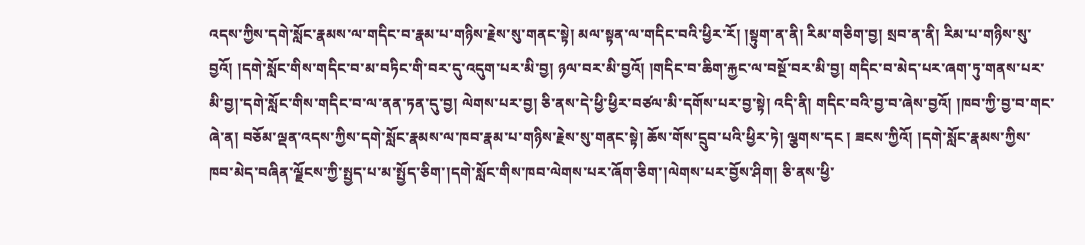འདས་ཀྱིས་དགེ་སློང་རྣམས་ལ་གདིང་བ་རྣམ་པ་གཉིས་རྗེས་སུ་གནང་སྟེ། མལ་སྟན་ལ་གདིང་བའི་ཕྱིར་རོ། །སྟུག་ན་ནི། རིམ་གཅིག་བྱ། སྲབ་ན་ནི། རིམ་པ་གཉིས་སུ་བྱའོ། །དགེ་སློང་གིས་གདིང་བ་མ་བཏིང་གི་བར་དུ་འདུག་པར་མི་བྱ། ཉལ་བར་མི་བྱའོ། །གདིང་བ་ཆིག་རྐྱང་ལ་བསྔོ་བར་མི་བྱ། གདིང་བ་མེད་པར་ཞག་ཏུ་གནས་པར་མི་བྱ།་དགེ་སློང་གིས་གདིང་བ་ལ་ནན་ཏན་དུ་བྱ། ལེགས་པར་བྱ། ཅི་ནས་དེ་ཕྱི་ཕྱིར་བཙལ་མི་དགོས་པར་བྱ་སྟེ། འདི་ནི། གདིང་བའི་བྱ་བ་ཞེས་བྱའོ། །ཁབ་ཀྱི་བྱ་བ་གང་ཞེ་ན། བཅོམ་ལྡན་འདས་ཀྱིས་དགེ་སློང་རྣམས་ལ་ཁབ་རྣམ་པ་གཉིས་རྗེས་སུ་གནང་སྟེ། ཆོས་གོས་དྲུབ་པའི་ཕྱིར་ཏེ། ལྕགས་དང ། ཟངས་ཀྱིའོ། །དགེ་སློང་རྣམས་ཀྱིས་ཁབ་མེད་བཞིན་ལྗོངས་ཀྱི་སྤྱད་པ་མ་སྤྱོད་ཅིག་།དགེ་སློང་གིས་ཁབ་ལེགས་པར་ཞོག་ཅིག་།ལེགས་པར་བྱོས་ཤིག། ཅི་ནས་ཕྱི་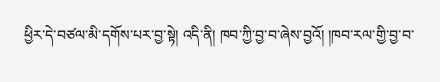ཕྱིར་དེ་བཙལ་མི་དགོས་པར་བྱ་སྟེ། འདི་ནི། ཁབ་ཀྱི་བྱ་བ་ཞེས་བྱའོ། །ཁབ་རལ་གྱི་བྱ་བ་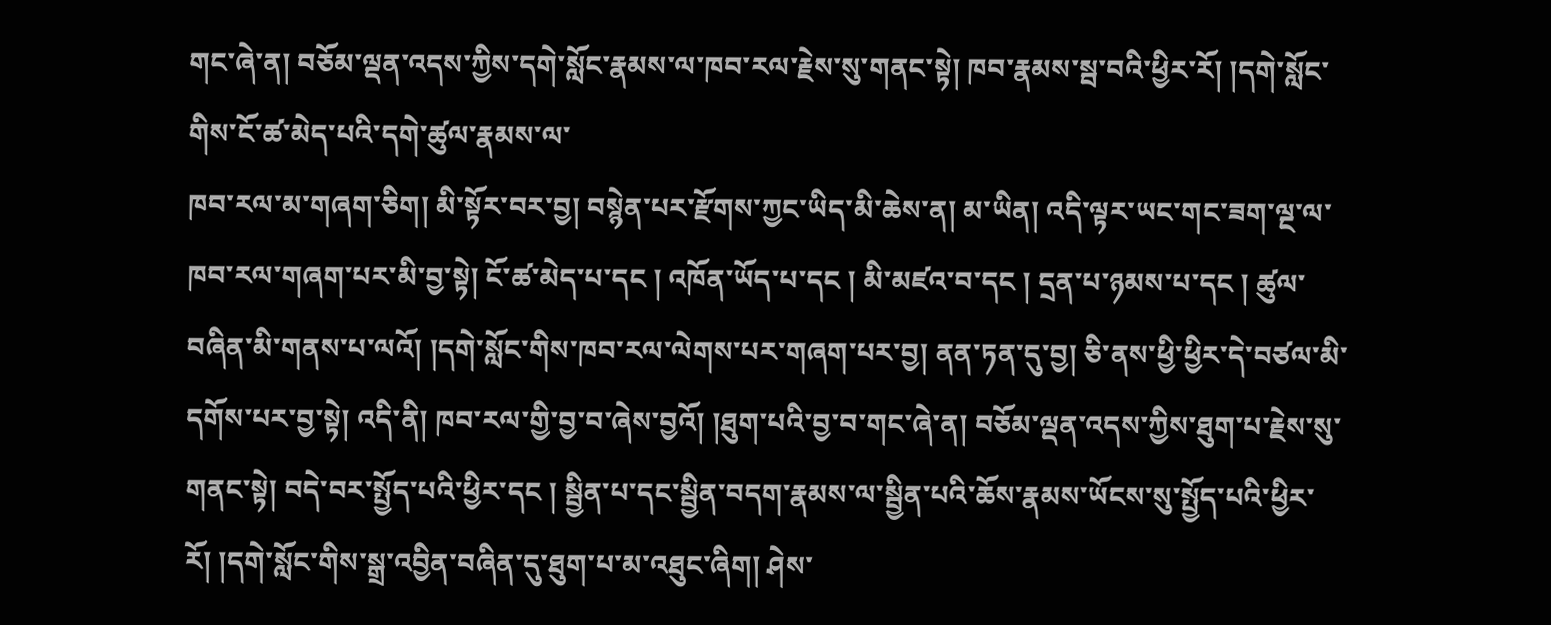གང་ཞེ་ན། བཅོམ་ལྡན་འདས་ཀྱིས་དགེ་སློང་རྣམས་ལ་ཁབ་རལ་རྗེས་སུ་གནང་སྟེ། ཁབ་རྣམས་སྦ་བའི་ཕྱིར་རོ། །དགེ་སློང་གིས་ངོ་ཚ་མེད་པའི་དགེ་ཚུལ་རྣམས་ལ་
ཁབ་རལ་མ་གཞག་ཅིག། མི་སྟོར་བར་བྱ། བསྙེན་པར་རྫོགས་ཀྱང་ཡིད་མི་ཆེས་ན། མ་ཡིན། འདི་ལྟར་ཡང་གང་ཟག་ལྔ་ལ་ཁབ་རལ་གཞག་པར་མི་བྱ་སྟེ། ངོ་ཚ་མེད་པ་དང ། འཁོན་ཡོད་པ་དང ། མི་མཛའ་བ་དང ། དྲན་པ་ཉམས་པ་དང ། ཚུལ་བཞིན་མི་གནས་པ་ལའོ། །དགེ་སློང་གིས་ཁབ་རལ་ལེགས་པར་གཞག་པར་བྱ། ནན་ཏན་དུ་བྱ། ཅི་ནས་ཕྱི་ཕྱིར་དེ་བཙལ་མི་དགོས་པར་བྱ་སྟེ། འདི་ནི། ཁབ་རལ་གྱི་བྱ་བ་ཞེས་བྱའོ། །ཐུག་པའི་བྱ་བ་གང་ཞེ་ན། བཅོམ་ལྡན་འདས་ཀྱིས་ཐུག་པ་རྗེས་སུ་གནང་སྟེ། བདེ་བར་སྤྱོད་པའི་ཕྱིར་དང ། སྦྱིན་པ་དང་སྦྱིན་བདག་རྣམས་ལ་སྦྱིན་པའི་ཆོས་རྣམས་ཡོངས་སུ་སྤྱོད་པའི་ཕྱིར་རོ། །དགེ་སློང་གིས་སྒྲ་འབྱིན་བཞིན་དུ་ཐུག་པ་མ་འཐུང་ཞིག། ཤེས་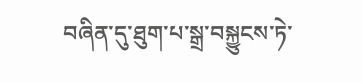བཞིན་དུ་ཐུག་པ་སྒྲ་བསྐྱུངས་ཏེ་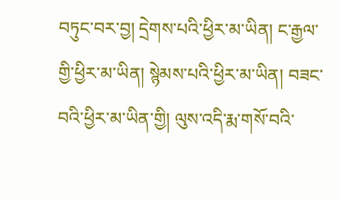བཏུང་བར་བྱ། དྲེགས་པའི་ཕྱིར་མ་ཡིན། ང་རྒྱལ་གྱི་ཕྱིར་མ་ཡིན། སྙེམས་པའི་ཕྱིར་མ་ཡིན། བཟང་བའི་ཕྱིར་མ་ཡིན་གྱི། ལུས་འདི་རྨ་གསོ་བའི་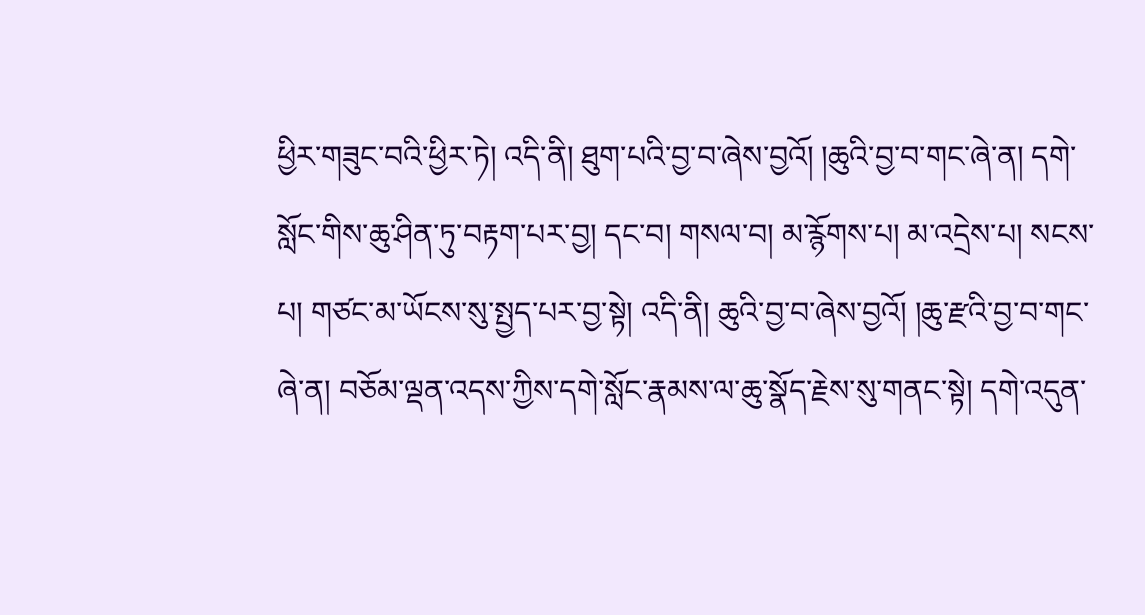ཕྱིར་གཟུང་བའི་ཕྱིར་ཏེ། འདི་ནི། ཐུག་པའི་བྱ་བ་ཞེས་བྱའོ། །ཆུའི་བྱ་བ་གང་ཞེ་ན། དགེ་སློང་གིས་ཆུ་ཤིན་ཏུ་བརྟག་པར་བྱ། དང་བ། གསལ་བ། མ་རྙོགས་པ། མ་འདྲེས་པ། སངས་པ། གཙང་མ་ཡོངས་སུ་སྤྱད་པར་བྱ་སྟེ། འདི་ནི། ཆུའི་བྱ་བ་ཞེས་བྱའོ། །ཆུ་རྫའི་བྱ་བ་གང་ཞེ་ན། བཅོམ་ལྡན་འདས་ཀྱིས་དགེ་སློང་རྣམས་ལ་ཆུ་སྣོད་རྗེས་སུ་གནང་སྟེ། དགེ་འདུན་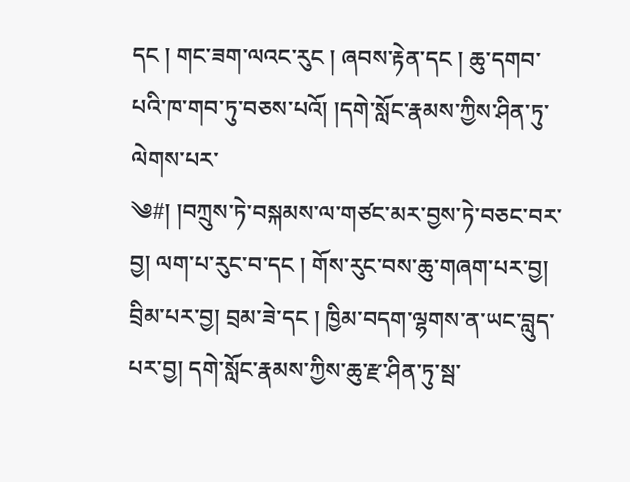དང ། གང་ཟག་ལའང་རུང ། ཞབས་རྟེན་དང ། ཆུ་དགབ་པའི་ཁ་གབ་ཏུ་བཅས་པའོ། །དགེ་སློང་རྣམས་ཀྱིས་ཤིན་ཏུ་ལེགས་པར་
༄#། །བཀྲུས་ཏེ་བསྐམས་ལ་གཙང་མར་བྱས་ཏེ་བཅང་བར་བྱ། ལག་པ་རུང་བ་དང ། གོས་རུང་བས་ཆུ་གཞག་པར་བྱ། བྲིམ་པར་བྱ། བྲམ་ཟེ་དང ། ཁྱིམ་བདག་ལྷགས་ན་ཡང་བླུད་པར་བྱ། དགེ་སློང་རྣམས་ཀྱིས་ཆུ་རྫ་ཤིན་ཏུ་སྦ་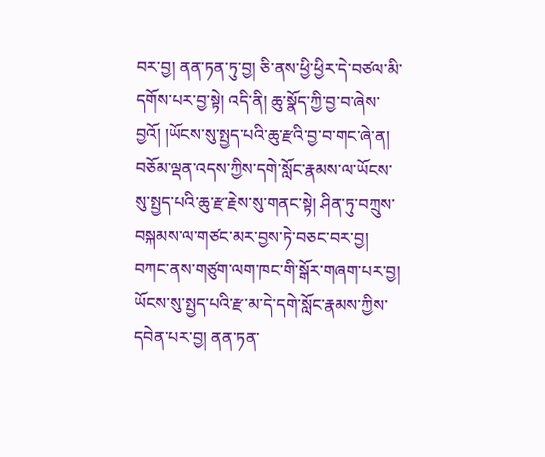བར་བྱ། ནན་ཏན་ཏུ་བྱ། ཅི་ནས་ཕྱི་ཕྱིར་དེ་བཙལ་མི་དགོས་པར་བྱ་སྟེ། འདི་ནི། ཆུ་སྣོད་ཀྱི་བྱ་བ་ཞེས་བྱའོ། །ཡོངས་སུ་སྤྱད་པའི་ཆུ་རྫའི་བྱ་བ་གང་ཞེ་ན། བཅོམ་ལྡན་འདས་ཀྱིས་དགེ་སློང་རྣམས་ལ་ཡོངས་སུ་སྤྱད་པའི་ཆུ་རྫ་རྗེས་སུ་གནང་སྟེ། ཤིན་ཏུ་བཀྲུས་བསྐམས་ལ་གཙང་མར་བྱས་ཏེ་བཅང་བར་བྱ། བཀང་ནས་གཙུག་ལག་ཁང་གི་སྒོར་གཞག་པར་བྱ། ཡོངས་སུ་སྤྱད་པའི་རྫ་མ་དེ་དགེ་སློང་རྣམས་ཀྱིས་དབེན་པར་བྱ། ནན་ཏན་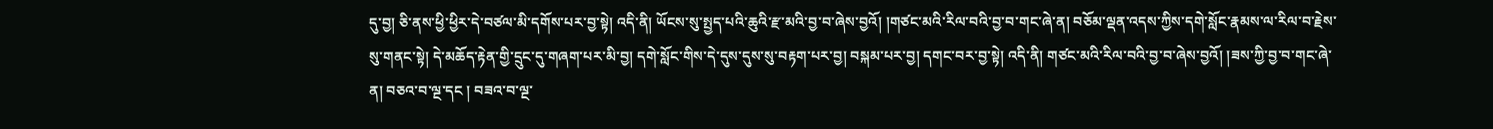དུ་བྱ། ཅི་ནས་ཕྱི་ཕྱིར་དེ་བཙལ་མི་དགོས་པར་བྱ་སྟེ། འདི་ནི། ཡོངས་སུ་སྤྱད་པའི་ཆུའི་རྫ་མའི་བྱ་བ་ཞེས་བྱའོ། །གཙང་མའི་རིལ་བའི་བྱ་བ་གང་ཞེ་ན། བཅོམ་ལྡན་འདས་ཀྱིས་དགེ་སློང་རྣམས་ལ་རིལ་བ་རྗེས་སུ་གནང་སྟེ། དེ་མཆོད་རྟེན་གྱི་དྲུང་དུ་གཞག་པར་མི་བྱ། དགེ་སློང་གིས་དེ་དུས་དུས་སུ་བརྟག་པར་བྱ། བསྐམ་པར་བྱ། དགང་བར་བྱ་སྟེ། འདི་ནི། གཙང་མའི་རིལ་བའི་བྱ་བ་ཞེས་བྱའོ། །ཟས་ཀྱི་བྱ་བ་གང་ཞེ་ན། བཅའ་བ་ལྔ་དང ། བཟའ་བ་ལྔ་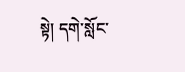སྟེ། དགེ་སློང་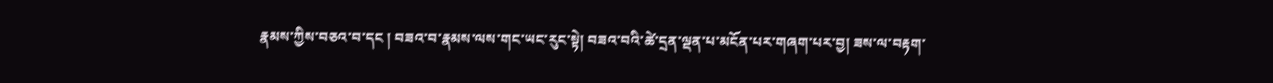རྣམས་ཀྱིས་བཅའ་བ་དང ། བཟའ་བ་རྣམས་ལས་གང་ཡང་རུང་སྟེ། བཟའ་བའི་ཚེ་དྲན་ལྡན་པ་མངོན་པར་གཞག་པར་བྱ། ཟས་ལ་བརྟག་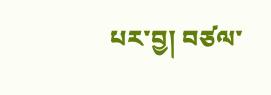པར་བྱ། བཙལ་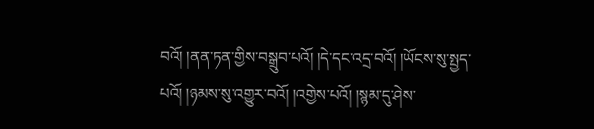བའོ། །ནན་ཏན་གྱིས་བསྒྲུབ་པའོ། །དེ་དང་འདྲ་བའོ། །ཡོངས་སུ་སྤྱད་པའོ། །ཉམས་སུ་འགྱུར་བའོ། །འགྱེས་པའོ། །སྙམ་དུ་ཤེས་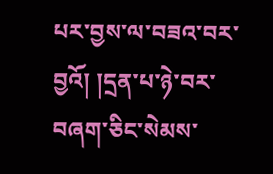པར་བྱས་ལ་བཟའ་བར་བྱའོ། །དྲན་པ་ཉེ་བར་བཞག་ཅིང་སེམས་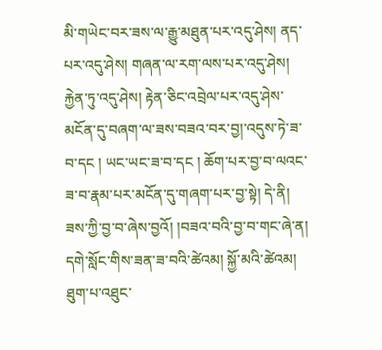མི་གཡེང་བར་ཟས་ལ་རྒྱུ་མཐུན་པར་འདུ་ཤེས། ནད་པར་འདུ་ཤེས། གཞན་ལ་རག་ལས་པར་འདུ་ཤེས། རྐྱེན་ཏུ་འདུ་ཤེས། རྟེན་ཅིང་འབྲེལ་པར་འདུ་ཤེས་མངོན་དུ་བཞག་ལ་ཟས་བཟའ་བར་བྱ།་འདུས་ཏེ་ཟ་བ་དང ། ཡང་ཡང་ཟ་བ་དང ། ཆོག་པར་བྱ་བ་ལའང་ཟ་བ་རྣམ་པར་མངོན་དུ་གཞག་པར་བྱ་སྟེ། དེ་ནི། ཟས་ཀྱི་བྱ་བ་ཞེས་བྱའོ། །བཟའ་བའི་བྱ་བ་གང་ཞེ་ན། དགེ་སློང་གིས་ཟན་ཟ་བའི་ཚེའམ། སྐྱོ་མའི་ཚེའམ། ཐུག་པ་འཐུང་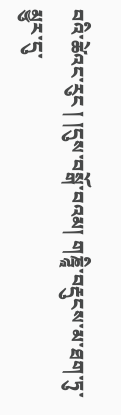བའི་ཚེའང་རུང ། །དུས་བསྒོ་བའམ། གཎྜཱི་བརྡུངས་མ་ཐག་ཏུ་མྱུར་དུ་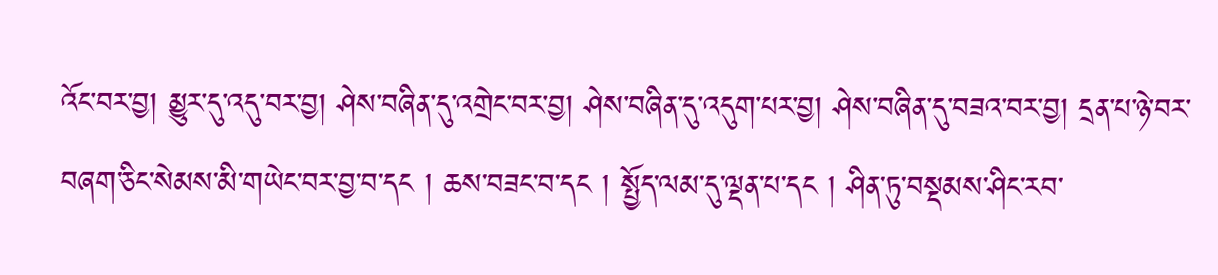འོང་བར་བྱ། མྱུར་དུ་འདུ་བར་བྱ། ཤེས་བཞིན་དུ་འགྲེང་བར་བྱ། ཤེས་བཞིན་དུ་འདུག་པར་བྱ། ཤེས་བཞིན་དུ་བཟའ་བར་བྱ། དྲན་པ་ཉེ་བར་བཞག་ཅིང་སེམས་མི་གཡེང་བར་བྱ་བ་དང ། ཆས་བཟང་བ་དང ། སྤྱོད་ལམ་དུ་ལྡན་པ་དང ། ཤིན་ཏུ་བསྡམས་ཤིང་རབ་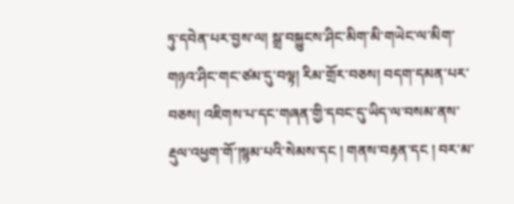ཏུ་དབེན་པར་བྱས་ལ། སྒྲ་བསྐྱུངས་ཤིང་མིག་མི་གཡེང་ལ་མིག་གཉའ་ཤིང་གང་ཙམ་དུ་བལྟ། རིམ་གྲོར་བཅས། བདག་དམན་པར་བཅས། འཇིགས་པ་དང་གཞན་གྱི་དབང་དུ་ཡིད་ལ་བསམ་ནས་རྡུལ་འཕྱག་གོ་།སྙམ་པའི་སེམས་དང ། གནས་བརྟན་དང ། བར་མ་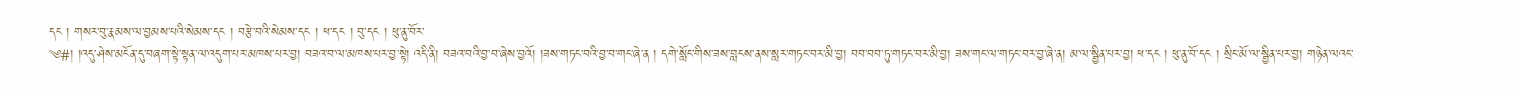དང ། གསར་བུ་རྣམས་ལ་བྱམས་པའི་སེམས་དང ། བརྩེ་བའི་སེམས་དང ། ཕ་དང ། བུ་དང ། ཕུ་ནུ་བོར་
༄#། །འདུ་ཤེས་མངོན་དུ་བཞག་སྟེ་སྟན་ལ་འདུག་པར་མཁས་པར་བྱ། བཟའ་བ་ལ་མཁས་པར་བྱ་སྟེ། འདི་ནི། བཟའ་བའི་བྱ་བ་ཞེས་བྱའོ། །ཟས་གཏང་བའི་བྱ་བ་གང་ཞེ་ན ། དགེ་སློང་གིས་ཟས་བླངས་ནས་སླར་གཏང་བར་མི་བྱ། བབ་བབ་ཏུ་གཏང་བར་མི་བྱ། ཟས་གང་ལ་གཏང་བར་བྱ་ཞེ་ན། མ་ལ་སྦྱིན་པར་བྱ། ཕ་དང ། ཕུ་ནུ་བོ་དང ། སྲིང་མོ་ལ་སྦྱིན་པར་བྱ། གཉེན་ལའང་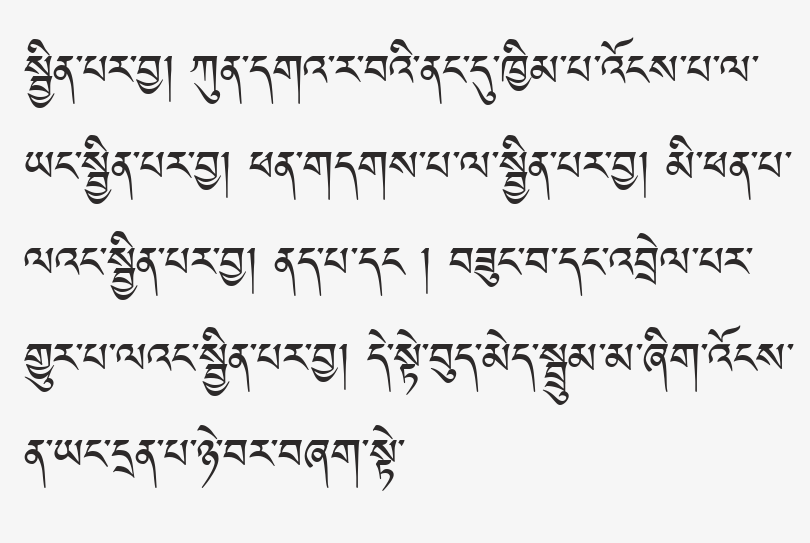སྦྱིན་པར་བྱ། ཀུན་དགའ་ར་བའི་ནང་དུ་ཁྱིམ་པ་འོངས་པ་ལ་ཡང་སྦྱིན་པར་བྱ། ཕན་གདགས་པ་ལ་སྦྱིན་པར་བྱ། མི་ཕན་པ་ལའང་སྦྱིན་པར་བྱ། ནད་པ་དང ། བཟུང་བ་དང་འབྲེལ་པར་གྱུར་པ་ལའང་སྦྱིན་པར་བྱ། དེ་སྟེ་བུད་མེད་སྦྲུམ་མ་ཞིག་འོངས་ན་ཡང་དྲན་པ་ཉེ་བར་བཞག་སྟེ་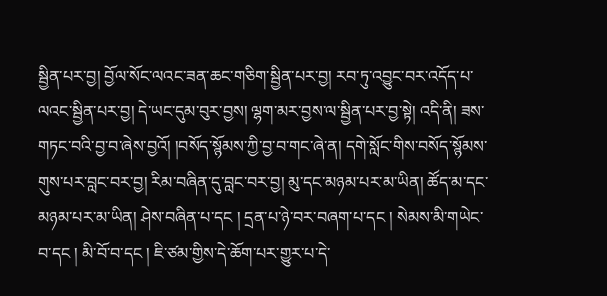སྦྱིན་པར་བྱ། བྱོལ་སོང་ལའང་ཟན་ཆང་གཅིག་སྦྱིན་པར་བྱ། རབ་ཏུ་འབྱུང་བར་འདོད་པ་ལའང་སྦྱིན་པར་བྱ། དེ་ཡང་དུམ་བུར་བྱས། ལྷག་མར་བྱས་ལ་སྦྱིན་པར་བྱ་སྟེ། འདི་ནི། ཟས་གཏང་བའི་བྱ་བ་ཞེས་བྱའོ། །བསོད་སྙོམས་ཀྱི་བྱ་བ་གང་ཞེ་ན། དགེ་སློང་གིས་བསོད་སྙོམས་གུས་པར་བླང་བར་བྱ། རིམ་བཞིན་དུ་བླང་བར་བྱ། མུ་དང་མཉམ་པར་མ་ཡིན། ཚོད་མ་དང་མཉམ་པར་མ་ཡིན། ཤེས་བཞིན་པ་དང ། དྲན་པ་ཉེ་བར་བཞག་པ་དང ། སེམས་མི་གཡེང་བ་དང ། མི་བོ་བ་དང ། ཇི་ཙམ་གྱིས་དེ་ཆོག་པར་གྱུར་པ་དེ་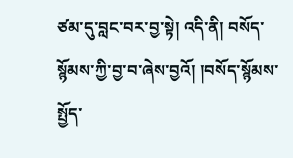ཙམ་དུ་བླང་བར་བྱ་སྟེ། འདི་ནི། བསོད་སྙོམས་ཀྱི་བྱ་བ་ཞེས་བྱའོ། །བསོད་སྙོམས་སྤྱོད་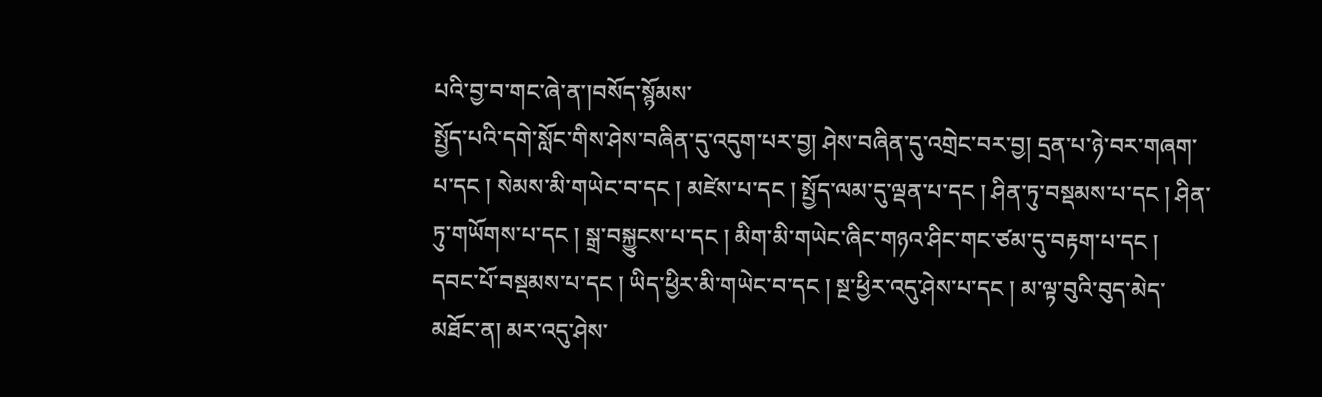པའི་བྱ་བ་གང་ཞེ་ན་།བསོད་སྙོམས་
སྤྱོད་པའི་དགེ་སློང་གིས་ཤེས་བཞིན་དུ་འདུག་པར་བྱ། ཤེས་བཞིན་དུ་འགྲེང་བར་བྱ། དྲན་པ་ཉེ་བར་གཞག་པ་དང ། སེམས་མི་གཡེང་བ་དང ། མཛེས་པ་དང ། སྤྱོད་ལམ་དུ་ལྡན་པ་དང ། ཤིན་ཏུ་བསྡམས་པ་དང ། ཤིན་ཏུ་གཡོགས་པ་དང ། སྒྲ་བསྐྱུངས་པ་དང ། མིག་མི་གཡེང་ཞིང་གཉའ་ཤིང་གང་ཙམ་དུ་བརྟག་པ་དང ། དབང་པོ་བསྡམས་པ་དང ། ཡིད་ཕྱིར་མི་གཡེང་བ་དང ། སྔ་ཕྱིར་འདུ་ཤེས་པ་དང ། མ་ལྟ་བུའི་བུད་མེད་མཐོང་ན། མར་འདུ་ཤེས་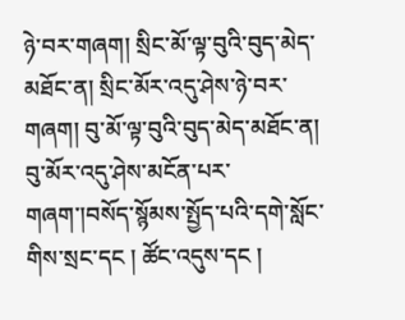ཉེ་བར་གཞག། སྲིང་མོ་ལྟ་བུའི་བུད་མེད་མཐོང་ན། སྲིང་མོར་འདུ་ཤེས་ཉེ་བར་གཞག། བུ་མོ་ལྟ་བུའི་བུད་མེད་མཐོང་ན། བུ་མོར་འདུ་ཤེས་མངོན་པར་གཞག་།བསོད་སྙོམས་སྤྱོད་པའི་དགེ་སློང་གིས་སྲང་དང ། ཚོང་འདུས་དང །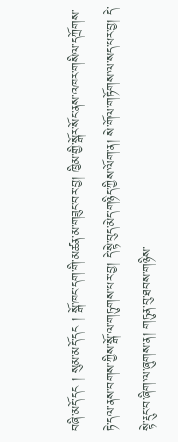བཞི་མདོ་དང ། སུམ་མདོ་དང ། སྒོ་ཁང་དག་གི་མཚན་མ་གཟུང་བར་བྱ། ཁྱིམ་གྱི་སྒོར་སོང་ནས་འཁར་གསིལ་དཀྲོགས་ཏེ་དལ་ནས་བགས་ཀྱིས་སྒོ་ལ་གཏུགས་པར་བྱ། དེ་སྟེ་བུད་མེད་གཉིད་ཀྱིས་ལོག་ན། སེ་གོལ་གཏོགས་ལ་སད་པར་བྱ། དེ་སྟེ་རྡུང་བ་ཞིག་ལ་ཞུགས་ན། གཏུན་བུ་ཐབས་གཉིས་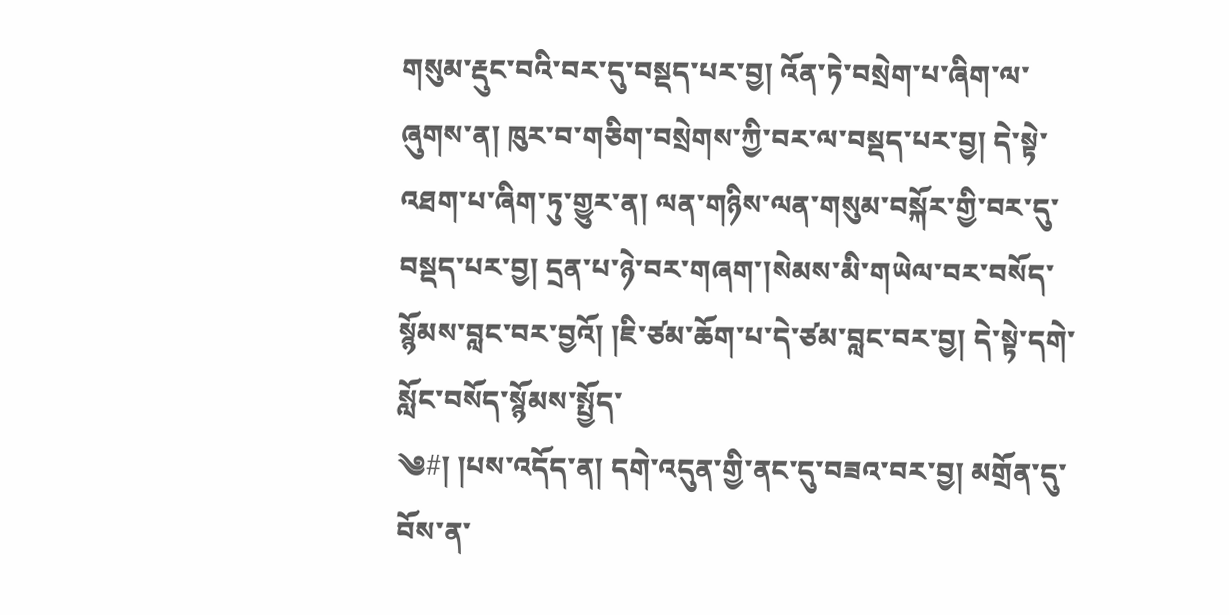གསུམ་རྡུང་བའི་བར་དུ་བསྡད་པར་བྱ། འོན་ཏེ་བསྲེག་པ་ཞིག་ལ་ཞུགས་ན། ཁུར་བ་གཅིག་བསྲེགས་ཀྱི་བར་ལ་བསྡད་པར་བྱ། དེ་སྟེ་འཐག་པ་ཞིག་ཏུ་གྱུར་ན། ལན་གཉིས་ལན་གསུམ་བསྐོར་གྱི་བར་དུ་བསྡད་པར་བྱ། དྲན་པ་ཉེ་བར་གཞག་།སེམས་མི་གཡེལ་བར་བསོད་སྙོམས་བླང་བར་བྱའོ། །ཇི་ཙམ་ཆོག་པ་དེ་ཙམ་བླང་བར་བྱ། དེ་སྟེ་དགེ་སློང་བསོད་སྙོམས་སྤྱོད་
༄#། །པས་འདོད་ན། དགེ་འདུན་གྱི་ནང་དུ་བཟའ་བར་བྱ། མགྲོན་དུ་བོས་ན་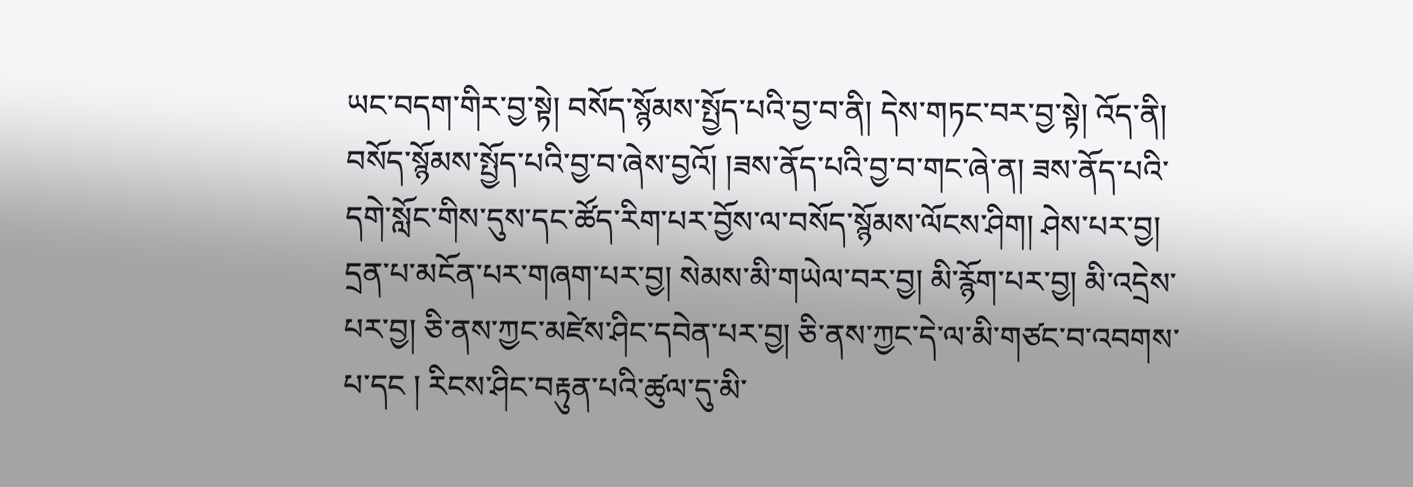ཡང་བདག་གིར་བྱ་སྟེ། བསོད་སྙོམས་སྤྱོད་པའི་བྱ་བ་ནི། དེས་གཏང་བར་བྱ་སྟེ། འོད་ནི། བསོད་སྙོམས་སྤྱོད་པའི་བྱ་བ་ཞེས་བྱའོ། །ཟས་ནོད་པའི་བྱ་བ་གང་ཞེ་ན། ཟས་ནོད་པའི་དགེ་སློང་གིས་དུས་དང་ཚོད་རིག་པར་བྱོས་ལ་བསོད་སྙོམས་ལོངས་ཤིག། ཤེས་པར་བྱ། དྲན་པ་མངོན་པར་གཞག་པར་བྱ། སེམས་མི་གཡེལ་བར་བྱ། མི་རྙོག་པར་བྱ། མི་འདྲེས་པར་བྱ། ཅི་ནས་ཀྱང་མཛེས་ཤིང་དབེན་པར་བྱ། ཅི་ནས་ཀྱང་དེ་ལ་མི་གཙང་བ་འབགས་པ་དང ། རིངས་ཤིང་བརྟུན་པའི་ཚུལ་དུ་མི་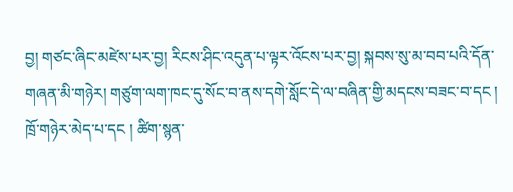བྱ། གཙང་ཞིང་མཛེས་པར་བྱ། རིངས་ཤིང་འདུན་པ་ལྟར་འོངས་པར་བྱ། སྐབས་སུ་མ་བབ་པའི་དོན་གཞན་མི་གཉེར། གཙུག་ལག་ཁང་དུ་སོང་བ་ནས་དགེ་སློང་དེ་ལ་བཞིན་གྱི་མདངས་བཟང་བ་དང ། ཁྲོ་གཉེར་མེད་པ་དང ། ཚིག་སྙན་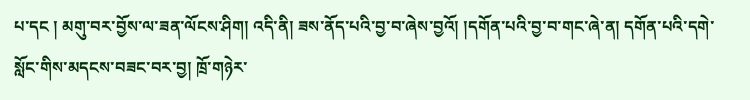པ་དང ། མགུ་བར་བྱོས་ལ་ཟན་ལོངས་ཤིག། འདི་ནི། ཟས་ནོད་པའི་བྱ་བ་ཞེས་བྱའོ། །དགོན་པའི་བྱ་བ་གང་ཞེ་ན། དགོན་པའི་དགེ་སློང་གིས་མདངས་བཟང་བར་བྱ། ཁྲོ་གཉེར་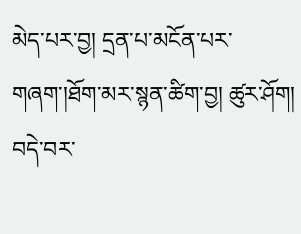མེད་པར་བྱ། དྲན་པ་མངོན་པར་གཞག་།ཐོག་མར་སྙན་ཚིག་བྱ། ཚུར་ཤོག། བདེ་བར་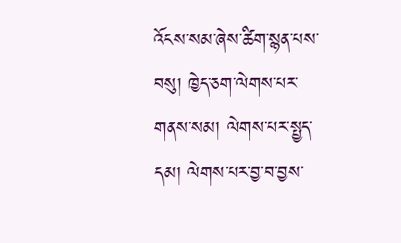འོངས་སམ་ཞེས་ཚིག་སྙན་པས་བསུ། ཁྱེད་ཅག་ལེགས་པར་གནས་སམ། ལེགས་པར་སྤྱད་དམ། ལེགས་པར་བྱ་བ་བྱས་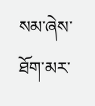སམ་ཞེས་ཐོག་མར་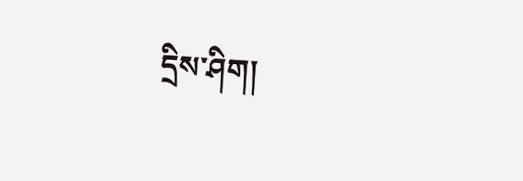དྲིས་ཤིག།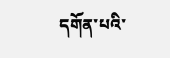དགོན་པའི་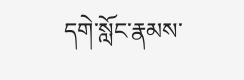དགེ་སློང་རྣམས་